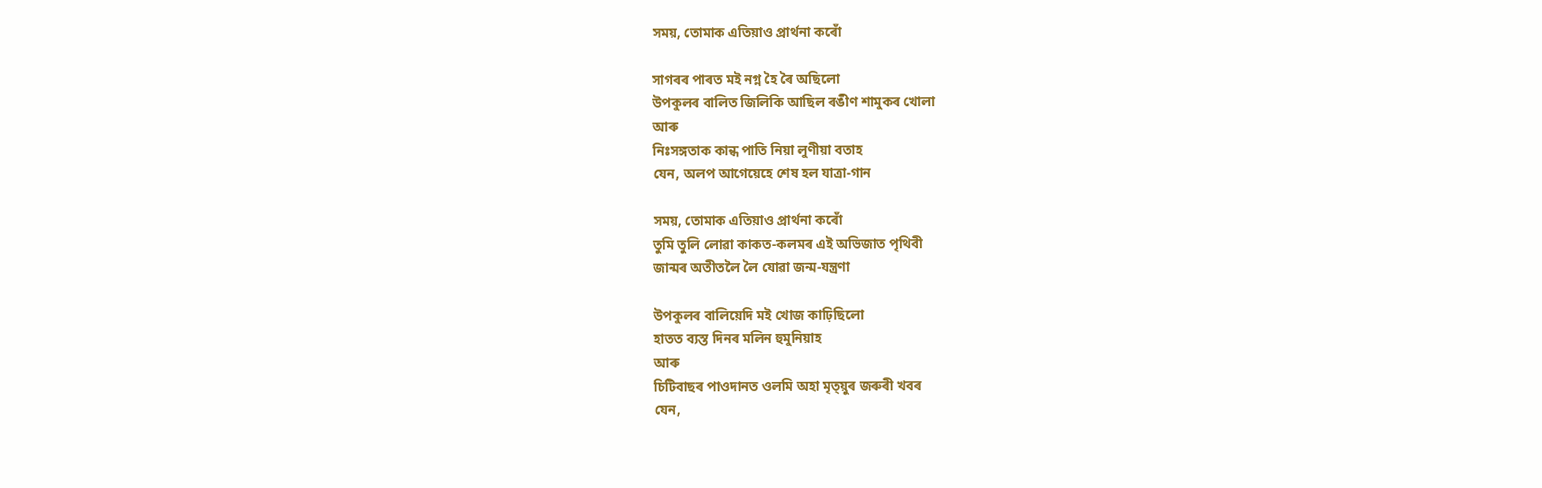সময়, তোমাক এতিয়াও প্ৰাৰ্থনা কৰোঁ

সাগৰৰ পাৰত মই নগ্ন হৈ ৰৈ অছিলো
উপকুলৰ বালিত জিলিকি আছিল ৰঙীণ শামুকৰ খোলা
আৰু
নিঃসঙ্গতাক কান্ধ পাতি নিয়া লুণীয়া বতাহ
যেন, অলপ আগেয়েহে শেষ হল যাত্ৰা-গান

সময়, তোমাক এতিয়াও প্ৰাৰ্থনা কৰোঁ
তুমি তুলি লোৱা কাকত-কলমৰ এই অভিজাত পৃথিবী
জান্মৰ অতীতলৈ লৈ যোৱা জন্ম-যন্ত্ৰণা

উপকুলৰ বালিয়েদি মই খোজ কাঢ়িছিলো
হাতত ব্যস্ত দিনৰ মলিন হুমুনিয়াহ
আৰু
চিটিবাছৰ পাওদানত ওলমি অহা মৃত্য়ুৰ জৰুৰী খবৰ
যেন,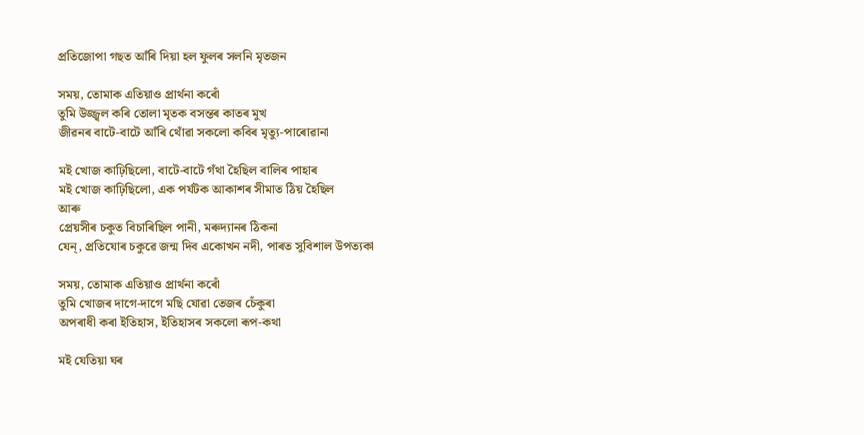প্ৰতিজোপা গছত আঁৰি দিয়া হল ফুলৰ সলনি মৃতজন

সময়, তোমাক এতিয়াও প্ৰাৰ্থনা কৰোঁ
তুমি উজ্জ্বল কৰি তোলা মৃতক বসন্তৰ কাতৰ মুখ
জীৱনৰ বাটে-বাটে আঁৰি থোঁৱা সকলো কবিৰ মৃত্যু-পাৰোৱানা

মই খোজ কাঢ়িছিলো, বাটে-বাটে গঁথা হৈছিল বালিৰ পাহাৰ
মই খোজ কাঢ়িছিলো, এক পৰ্যটক আকাশৰ সীমাত ঠিয় হৈছিল
আৰু
প্ৰেয়সীৰ চকুত বিচাৰিছিল পানী, মৰুদ্যানৰ ঠিকনা
যেন্, প্ৰতিযোৰ চকুৱে জন্ম দিব একোখন নদী, পাৰত সুবিশাল উপত্যকা

সময়, তোমাক এতিয়াও প্ৰাৰ্থনা কৰোঁ
তুমি খোজৰ দাগে-দাগে মছি যোৱা তেজৰ চেঁকুৰা
অপৰাধী কৰা ইতিহাস, ইতিহাসৰ সকলো ৰূপ-কথা

মই যেতিয়া ঘৰ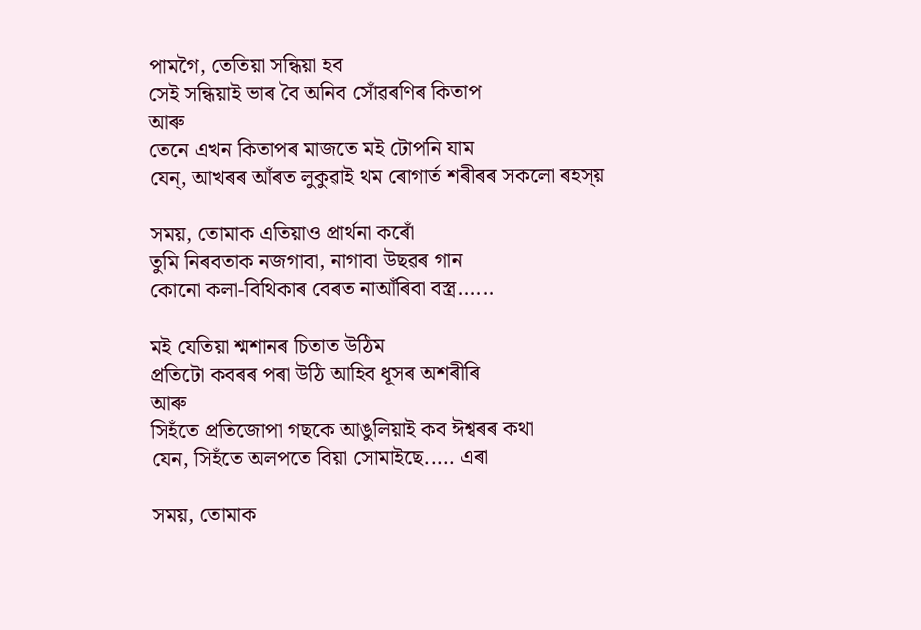পামগৈ, তেতিয়া সন্ধিয়া হব
সেই সন্ধিয়াই ভাৰ বৈ অনিব সোঁৱৰণিৰ কিতাপ
আৰু
তেনে এখন কিতাপৰ মাজতে মই টোপনি যাম
যেন্, আখৰৰ আঁৰত লুকুৱাই থম ৰোগাৰ্ত শৰীৰৰ সকলো ৰহস্য়

সময়, তোমাক এতিয়াও প্ৰাৰ্থনা কৰোঁ
তুমি নিৰবতাক নজগাবা, নাগাবা উছৱৰ গান
কোনো কলা-বিথিকাৰ বেৰত নাআঁৰিবা বস্ত্ৰ......

মই যেতিয়া শ্মশানৰ চিতাত উঠিম
প্ৰতিটো কবৰৰ পৰা উঠি আহিব ধূসৰ অশৰীৰি
আৰু
সিহঁতে প্ৰতিজোপা গছকে আঙুলিয়াই কব ঈশ্ৱৰৰ কথা
যেন, সিহঁতে অলপতে বিয়া সোমাইছে..... এৰা

সময়, তোমাক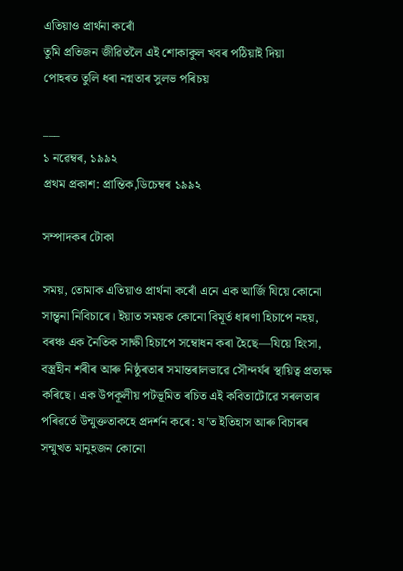এতিয়াও প্ৰাৰ্থনা কৰোঁ
তুমি প্ৰতিজন জীৱিতলৈ এই শোকাকুল খবৰ পঠিয়াই দিয়া
পোহৰত তুলি ধৰা নগ্নতাৰ সুলভ পৰিচয়

___
১ নৱেম্বৰ, ১৯৯২
প্ৰথম প্ৰকাশ: প্ৰান্তিক,ডিচেম্বৰ ১৯৯২

সম্পাদকৰ টোকা

সময়, তোমাক এতিয়াও প্ৰাৰ্থনা কৰোঁ এনে এক আৰ্জি যিয়ে কোনো সান্ত্বনা নিবিচাৰে। ইয়াত সময়ক কোনো বিমূৰ্ত ধাৰণা হিচাপে নহয়, বৰঞ্চ এক নৈতিক সাক্ষী হিচাপে সম্বোধন কৰা হৈছে—যিয়ে হিংসা, বস্ত্ৰহীন শৰীৰ আৰু নিষ্ঠুৰতাৰ সমান্তৰালভাৱে সৌন্দৰ্যৰ স্থায়িত্ব প্ৰত্যক্ষ কৰিছে। এক উপকূলীয় পটভূমিত ৰচিত এই কবিতাটোৱে সৰলতাৰ পৰিৱৰ্তে উন্মুক্ততাকহে প্ৰদৰ্শন কৰে: য’ত ইতিহাস আৰু বিচাৰৰ সন্মুখত মানুহজন কোনো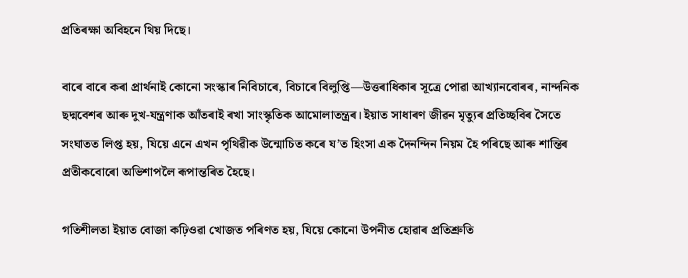প্ৰতিৰক্ষা অবিহনে থিয় দিছে।

বাৰে বাৰে কৰা প্ৰাৰ্থনাই কোনো সংস্কাৰ নিবিচাৰে, বিচাৰে বিলুপ্তি—উত্তৰাধিকাৰ সূত্ৰে পোৱা আখ্যানবোৰৰ, নান্দনিক ছদ্মবেশৰ আৰু দুখ-যন্ত্ৰণাক আঁতৰাই ৰখা সাংস্কৃতিক আমোলাতন্ত্ৰৰ। ইয়াত সাধাৰণ জীৱন মৃত্যুৰ প্ৰতিচ্ছবিৰ সৈতে সংঘাতত লিপ্ত হয়, যিয়ে এনে এখন পৃথিৱীক উন্মোচিত কৰে য’ত হিংসা এক দৈনন্দিন নিয়ম হৈ পৰিছে আৰু শান্তিৰ প্ৰতীকবোৰো অভিশাপলৈ ৰূপান্তৰিত হৈছে।

গতিশীলতা ইয়াত বোজা কঢ়িওৱা খোজত পৰিণত হয়, যিয়ে কোনো উপনীত হোৱাৰ প্ৰতিশ্ৰুতি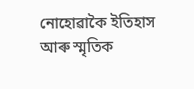নোহোৱাকৈ ইতিহাস আৰু স্মৃতিক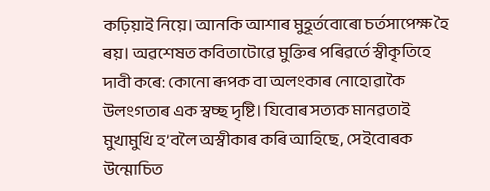কঢ়িয়াই নিয়ে। আনকি আশাৰ মুহূৰ্তবোৰো চৰ্তসাপেক্ষ হৈ ৰয়। অৱশেষত কবিতাটোৱে মুক্তিৰ পৰিৱৰ্তে স্বীকৃতিহে দাবী কৰে: কোনো ৰূপক বা অলংকাৰ নোহোৱাকৈ উলংগতাৰ এক স্বচ্ছ দৃষ্টি। যিবোৰ সত্যক মানৱতাই মুখামুখি হ’বলৈ অস্বীকাৰ কৰি আহিছে, সেইবোৰক উন্মোচিত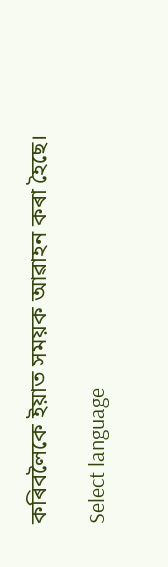কৰিবলৈকে ইয়াত সময়ক আৱাহন কৰা হৈছে।

Select language